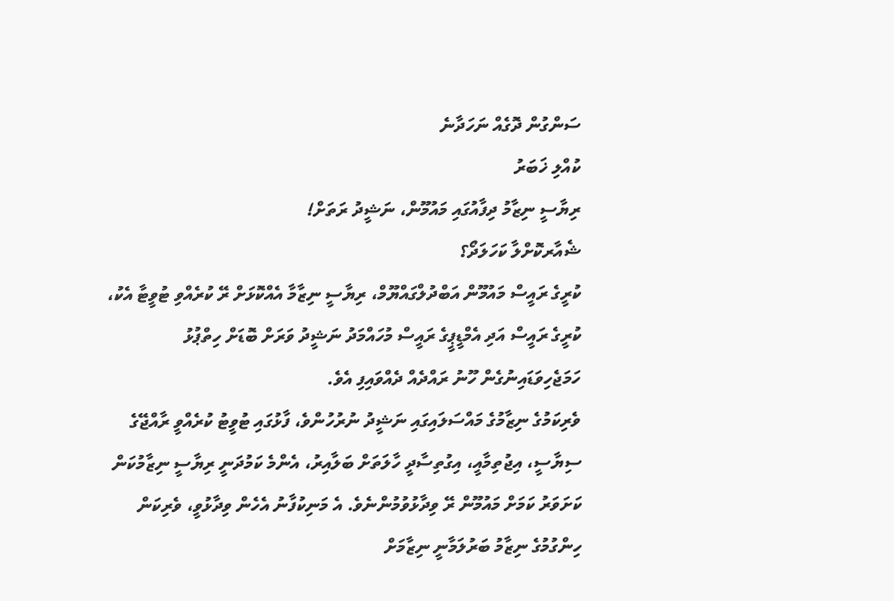ސަންގުން ދޮގެއް ނަހަދާނެ
ކުއްލި ޚަބަރު
ރިޔާސީ ނިޒާމު ދިފާއުގައި މައުމޫން، ނަޝީދު ރަތަށް!
ޝެއާރކޮށްލާ ކަހަލަދޯ؟
ކުރީގެ ރައީސް މައުމޫން އަބްދުލްގައްޔޫމް، ރިޔާސީ ނިޒާމާ އެއްކޮޅަށް ރޭ ކުރެއްވި ޓުވީޓާ އެކު، ކުރީގެ ރައީސް އަދި އެމްޑީޕީގެ ރައީސް މުހައްމަދު ނަޝީދު ވަރަށް ބޮޑަށް ހިތްޕުޅު ހަމަޖެހިވަޑައިނުގެން ހޫނު ރައްދެއް ދެއްވައިފި އެވެ.
ވެރިކަމުގެ ނިޒާމުގެ މައްސަލައިގައި ނަޝީދު ނުރުހުންވެ، ފާޅުގައި ޓުވީޓު ކުރެއްވީ ރާއްޖޭގެ ސިޔާސީ، އިޖުތިމާއީ، އިގުތިސާދީ ހާލަތަށް ބަލާއިރު، އެންމެ ކަމުދަނީ ރިޔާސީ ނިޒާމުކަން ކަށަވަރު ކަމަށް މައުމޫން ރޭ ވިދާޅުވުމުންނެވެ. އެ މަނިކުފާނު އެހެން ވިދާޅުވީ، ވެރިކަން ހިންގުމުގެ ނިޒާމު ބަރުލަމާނީ ނިޒާމަށް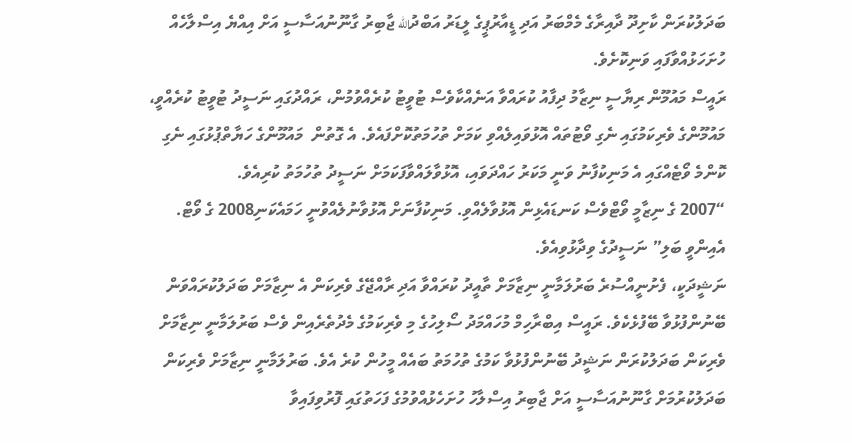ބަދަލުކުރަން ކާށިދޫ ދާއިރާގެ މެމްބަރު އަދި ޑީއާރުޕީގެ ލީޑަރު އަބްދުالله ޖާބިރު ގާނޫނުއަސާސީ އަށް އިއްޔެ އިސްލާހެއް ހުށަހަޅުއްވާފައި ވަނިކޮށެވެ.
ރައީސް މައުމޫން ރިޔާސީ ނިޒާމު ދިފާއު ކުރައްވާ އަނެއްކާވެސް ޓުވީޓު ކުރެއްވުމުން، ރައްދުގައި ނަސީދު ޓުވީޓު ކުރެއްވީ، މައުމޫންގެ ވެރިކަމުގައި ނެގި ވޯޓުތައް އޮޅުވައިލެއްވި ކަމަށް ތުހުމަތުކޮށްފައެވެ. އެ ގޮތުން  މައުމޫންގެ ހަޔާތްޕުޅުގައި ނެގި ކޮންމެ ވޯޓެއްގައި އެ މަނިކުފާނު ވަނީ މަކަރު ހައްދަވައި، އޮޅުވާލައްވާފަކަމަށް ނަސީދު ތުހުމަތު ކުރިއެވެ.
“2007 ގެ ނިޒާމީ ވޯޓްވެސް ކަނޑައެޅިން އޮޅުވާލެއްވި. މަނިކުފާނަށް އޮޅުވާނުލެއްވުނީ ހަމައެކަނި2008 ގެ ވޯޓް. އެއިންވީ ބަލި” ނަސީދުގެ ވިދާޅުވިއެވެ.
ނަޝީދަކީ، ފެށުނީއްސުރެ ބަރުލަމާނީ ނިޒާމަށް ތާއީދު ކުރައްވާ އަދި ރާއްޖޭގެ ވެރިކަން އެ ނިޒާމަށް ބަދަލުކުރައްވަން ބޭނުންފުޅުވާ ބޭފުޅެކެވެ. ރައީސް އިބްރާހިމް މުހައްމަދު ސޯލިހުގެ މި ވެރިކަމުގެ މެދުތެރެއިން ވެސް ބަރުލަމާނީ ނިޒާމަށް ވެރިކަން ބަދަލުކުރަން ނަޝީދު ބޭނުންފުޅުވާ ކަމުގެ ތުހުމަތު ބައެއް މީހުން ކުރެ އެވެ. ބަރުލަމާނީ ނިޒާމަށް ވެރިކަން ބަދަލުކުރުމަށް ގާނޫނުއަސާސީ އަށް ޖާބިރު އިސްލާހު ހުށަހެޅުއްވުމުގެ ފަހަތުގައި ފޮރުވިފައިވާ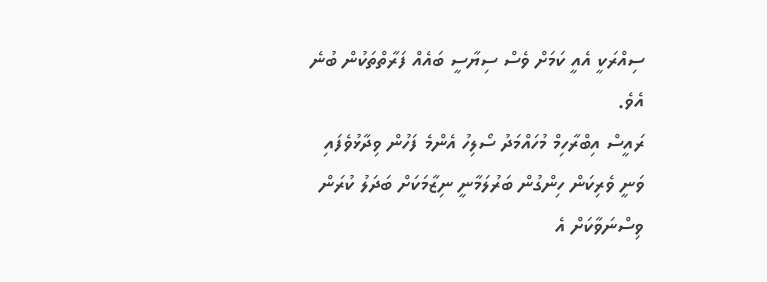ސިއްރަކީ އެއީ ކަމަށް ވެސް ސިޔާސީ ބައެއް ފަރާތްތަކުން ބުނެ އެވެ.
ރައީސް އިބްރާހިމް މުހައްމަދު ސޯލިހު އެންމެ ފަހުން ވިދާޅުވެފައި ވަނީ ވެރިކަން ހިންގުން ބަރުލަމާނީ ނިޒާމަކަށް ބަދަލު ކުރަން ވިސްނަވާކަށް އެ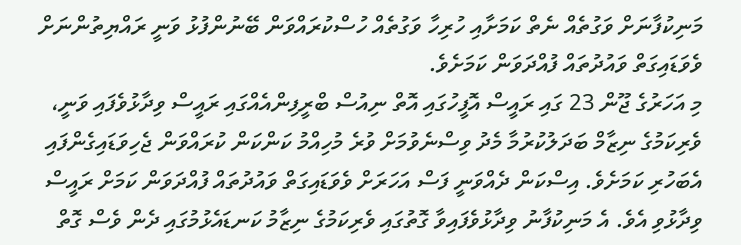މަނިކުފާނަށް ވަގުތެއް ނެތް ކަމަށާއި ހުރިހާ ވަގުތެއް ހުސްކުރައްވަން ބޭނުންފުޅު ވަނީ ރައްޔިތުންނަށް ވެވަޑައިގަތް ވައުދުތައް ފުއްދަވަން ކަމަށެވެ.
މި އަހަރުގެ ޖޫން 23 ގައި ރައީސް އޮފީހުގައި އޮތް ނިއުސް ބްރީފިންއެއްގައި ރައީސް ވިދާޅުވެފައި ވަނީ، ވެރިކަމުގެ ނިޒާމް ބަދަލުކުރުމާ މެދު ވިސްނެވުމަށް ވުރެ މުހިއްމު ކަންކަން ކުރައްވަން ޖެހިވަޑައިގެންފައި އެބަހުރި ކަމަށެވެ. އިސްކަން ދެއްވަނީ ފަސް އަހަރަށް ވެވަޑައިގަތް ވައުދުތައް ފުއްދަވަން ކަމަށް ރައީސް ވިދާޅުވި އެވެ. އެ މަނިކުފާނު ވިދާޅުވެފައިވާ ގޮތުގައި ވެރިކަމުގެ ނިޒާމު ކަނޑައެޅުމުގައި ދެން ވެސް ގޮތް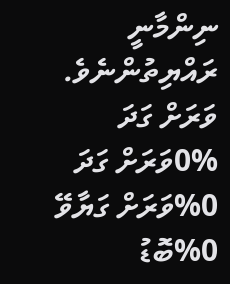ނިންމާނީ ރައްޔިތުންނެވެ.
ވަރަށް ގަދަ
0%ވަރަށް ގަދަ 0%ވަރަށް ގަޔާވޭ 0%ބޮޑު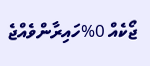ޖޯކެއް 0%ހައިރާންވެއްޖެ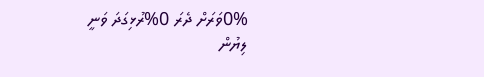0%ވަރަށް ދެރަ 0%ރުޅިގަދަ ވަނީ
ލިޔުން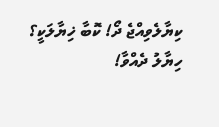ކިޔާލެވިއްޖެ ދޯ! ކޮބާ ޚިޔާލަކީ؟
ހިޔާލު ދެއްވާ!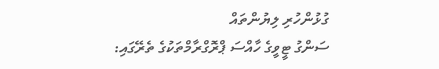ގުޅުންހުރި ލިޔުންތައް
ސަންގު ޓީވީގެ ހާއްސަ ޕްރޮގްރާމްތަކުގެ ތެރޭގައި: